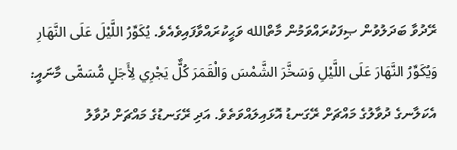ރޭދުވާ ބަދަލުވުން ޞިފަކުރައްވަމުން މާތްالله ވަޙީކުރައްވާފައިވެއެވެ. يُكَوِّرُ اللَّيْلَ عَلَى النَّهَارِ وَيُكَوِّرُ النَّهَارَ عَلَى اللَّيْلِ وَسَخَّرَ الشَّمْسَ وَالْقَمَرَ كُلٌّ يَجْرِي لِأَجَلٍ مُّسَمًّى މާނައީ: އެކަލާނގެ ދުވާލުގެ މައްޗަށް ރޭގަނޑު އޮޅައިލައްވަތެވެ. އަދި ރޭގަނޑުގެ މައްޗަށް ދުވާލު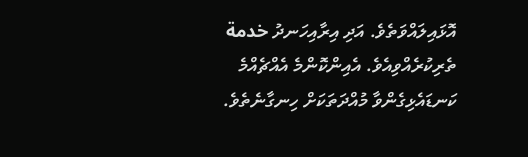އޮޅައިލައްވަތެވެ. އަދި އިރާއިހަނދު خدمة ތެރިކުރެއްވިއެވެ. އެއިންކޮންމެ އެއްޗެއްމެ ކަނޑައެޅިގެންވާ މުއްދަތަކަށް ހިނގާނެތެވެ.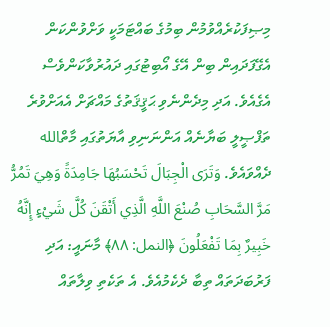މިޞިފަކުރެއްވުމުން ބިމުގެ ބައްޓަމަކީ ވަށްވުންކަން އެގޭފަދައިން ބިން އޭގެ އޯބިޓުގައި ދައުރުވާކަންވެސް އެގެއެވެ. އަދި މިދެންނެވި ޙަޤީޤަތުގެ މައްޗަށް އެއަށްވުރެ ތަފްޞީލީ ބަޔާނެއް އަންނަނިވި އާޔަތުގައި މާތްالله ދެއްވައެވެ. وَتَرَى الْجِبَالَ تَحْسَبُهَا جَامِدَةً وَهِيَ تَمُرُّ مَرَّ السَّحَابِ صُنْعَ اللَّهِ الَّذِي أَتْقَنَ كُلَّ شَيْءٍ إِنَّهُ خَبِيرٌ بِمَا تَفْعَلُونَ ﴿النمل: ٨٨﴾ މާނައީ: އަދި ފަރުބަދަތައް ތިބާ ދެކެމުއެވެ. އެ ތަކެތި ވިލާތައް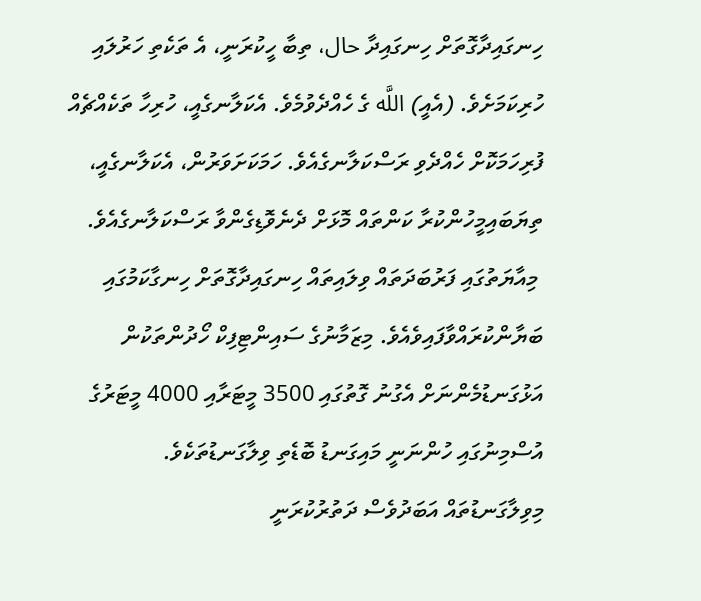ހިނގައިދާގޮތަށް ހިނގައިދާ حال، ތިބާ ހީކުރަނީ، އެ ތަކެތި ހަރުލައި ހުރިކަމަށެވެ. (އެއީ) اللَّه ގެ ހެއްދެވުމެވެ. އެކަލާނގެއީ، ހުރިހާ ތަކެއްޗެއް ފުރިހަމަކޮށް ހެއްދެވި ރަސްކަލާނގެއެވެ. ހަމަކަށަވަރުން، އެކަލާނގެއީ، ތިޔަބައިމީހުންކުރާ ކަންތައް މޮޅަށް ދެނެވޮޑިގެންވާ ރަސްކަލާނގެއެވެ.
 މިއާޔަތުގައި ފަރުބަދަތައް ވިލައިތައް ހިނގައިދާގޮތަށް ހިނގާކަމުގައި ބަޔާންކުރައްވާފައިވެއެވެ. މިޒަމާނުގެ ސައިންޓިފިކް ހޯދުންތަކުން އަޅުގަނޑުމެންނަށް އެގުނު ގޮތުގައި 3500 މީޓަރާއި 4000 މީޓަރުގެ އުސްމިނުގައި ހުންނަނީ މައިގަނޑު ބޮޑެތި ވިލާގަނޑުތަކެވެ. މިވިލާގަނޑުތައް އަބަދުވެސް ދަތުރުކުރަނީ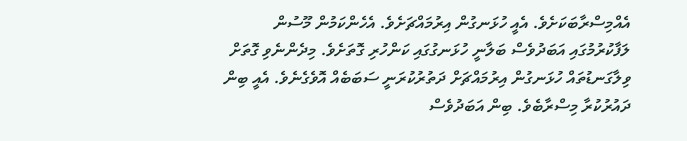އެއްމިސްރާބަކަށެވެ. އެއީ ހުޅަނގުން އިރުމައްޗަށެވެ. އެހެންކަމުން މޫސުން ލަފާކުރުމުގައި އަބަދުވެސް ބަލާނީ ހުޅަނގުގައި ކަންހުރި ގޮތަށެވެ. މިދެންނެވި ގޮތަށް ވިލާގަނޑުތައް ހުޅަނގުން އިރުމައްޗަށް ދަތުރުކުރަނީ ސަބަބެއް އޮވެގެނެވެ. އެއީ ބިން ދައުރުކުރާ މިސްރާބެވެ. ބިން އަބަދުވެސް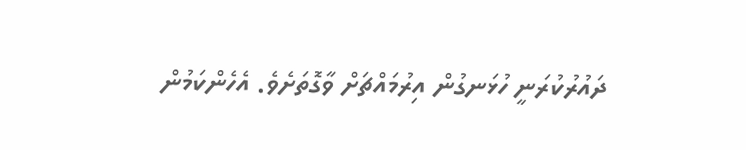ދައުރުކުރަނީ ހުޅަނގުން އިރުމައްޗަށް ވާގޮތަށެވެ. އެހެންކަމުން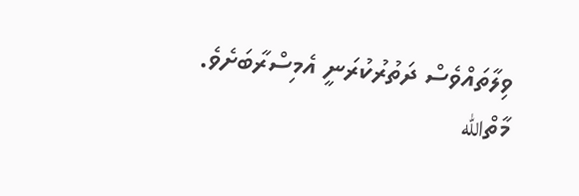ވިލާތައްވެސް ދަތުރުކުރަނީ އެމިސްރާބަށެވެ. މާތްالله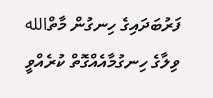ފަރުބަދައިގެ ހިނގުން މާތްالله ވިލާގެ ހިނގުމާއެއްގޮތް ކުރެއްވީ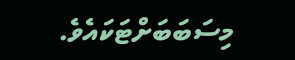މިސަބަބަށްޓަކައެވެ.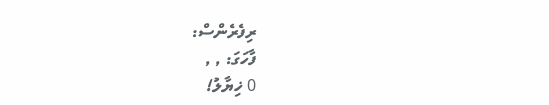ރިފެރެންސް:
ފާހަގަ: , ,
0 ޚިޔާލު!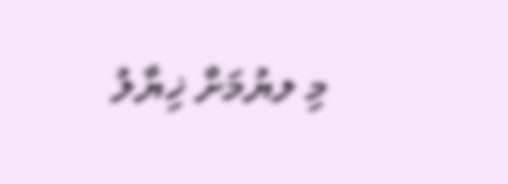މި ލޔުމަށް ޚިޔާލު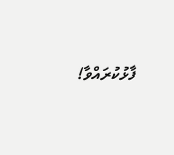ފާޅުކުރައްވާ!